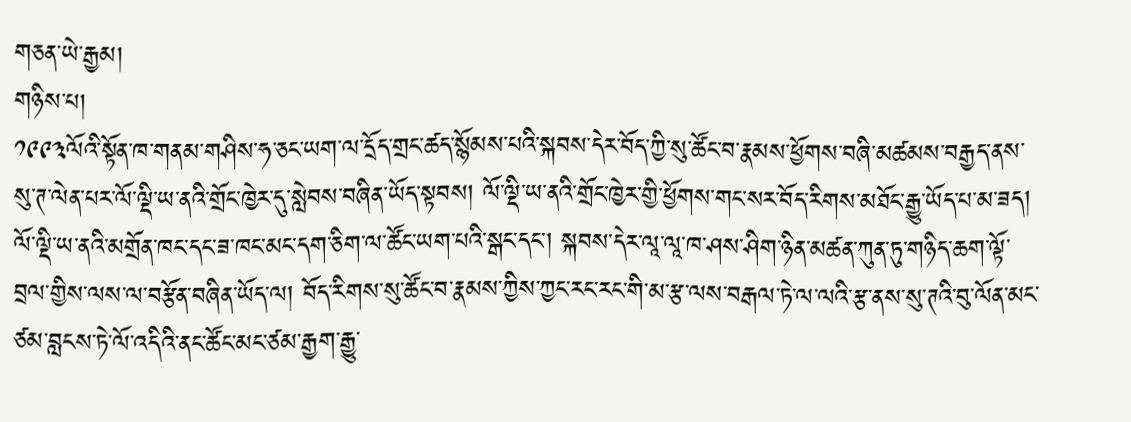གཅན་ཡེ་རྒྱམ།
གཉིས་པ།
༡༩༩༣ལོའི་སྟོན་ཁ་གནམ་གཤིས་ཧ་ཅང་ཡག་ལ་དྲོད་གྲང་ཚད་སྙོམས་པའི་སྐབས་དེར་བོད་ཀྱི་སུ་ཚོང་བ་རྣམས་ཕྱོགས་བཞི་མཚམས་བརྒྱད་ནས་སུ་ཊ་ལེན་པར་ལོ་ལྡི་ཡ་ནའི་གྲོང་ཁྱེར་དུ་སླེབས་བཞིན་ཡོད་སྟབས། ལོ་ལྡི་ཡ་ནའི་གྲོང་ཁྱེར་གྱི་ཕྱོགས་གང་སར་བོད་རིགས་མཐོང་རྒྱུ་ཡོད་པ་མ་ཟད། ལོ་ལྡི་ཡ་ནའི་མགྲོན་ཁང་དང་ཟ་ཁང་མང་དག་ཅིག་ལ་ཚོང་ཡག་པའི་སྒང་དང་། སྐབས་དེར་ལཱ་ལཱ་ཁ་ཤས་ཤིག་ཉིན་མཚན་ཀུན་ཏུ་གཉིད་ཆག་ལྟོ་བྲལ་གྱིས་ལས་ལ་བརྩོན་བཞིན་ཡོད་ལ། བོད་རིགས་སུ་ཚོང་བ་རྣམས་ཀྱིས་ཀྱང་རང་རང་གི་མ་རྩ་ལས་བརྒལ་ཏེ་ལ་ལའི་རྩ་ནས་སུ་ཊའི་བུ་ལོན་མང་ཙམ་བླངས་ཏེ་ལོ་འདིའི་ནང་ཚོང་མང་ཙམ་རྒྱག་རྒྱུ་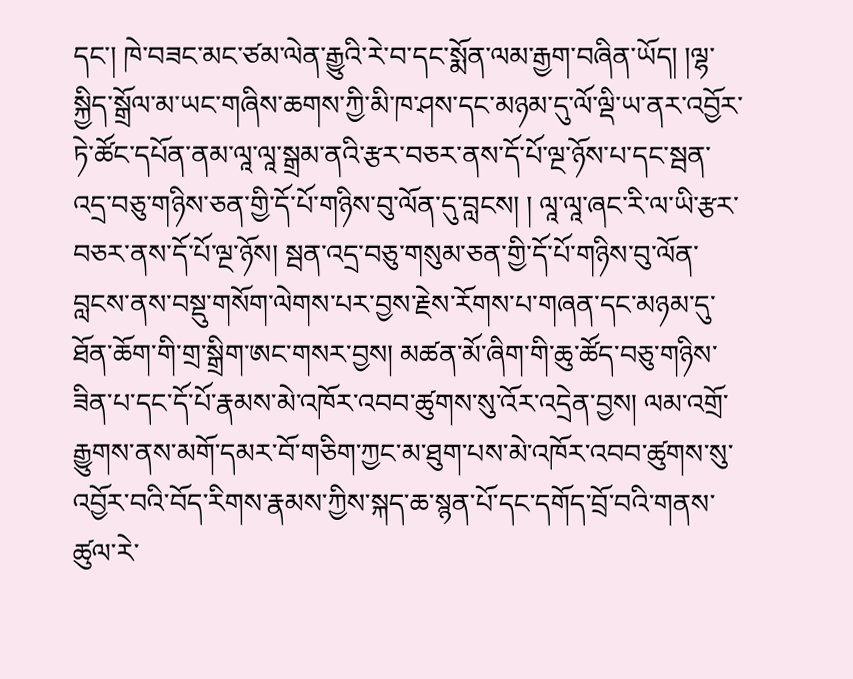དང་། ཁེ་བཟང་མང་ཙམ་ལེན་རྒྱུའི་རེ་བ་དང་སྨོན་ལམ་རྒྱག་བཞིན་ཡོད། །ལྷ་སྐྱིད་སྒྲོལ་མ་ཡང་གཞིས་ཆགས་ཀྱི་མི་ཁ་ཤས་དང་མཉམ་དུ་ལོ་ལྡི་ཡ་ནར་འབྱོར་ཏེ་ཚོང་དཔོན་ནམ་ལཱ་ལཱ་སྒྲམ་ནའི་རྩར་བཅར་ནས་དོ་པོ་ལྔ་ཉོས་པ་དང་སྦན་འདྲ་བཅུ་གཉིས་ཅན་གྱི་དོ་པོ་གཉིས་བུ་ལོན་དུ་བླངས། ། ལཱ་ལཱ་ཞང་རི་ལ་ཡི་རྩར་བཅར་ནས་དོ་པོ་ལྔ་ཉོས། སྦན་འདྲ་བཅུ་གསུམ་ཅན་གྱི་དོ་པོ་གཉིས་བུ་ལོན་བླངས་ནས་བསྡུ་གསོག་ལེགས་པར་བྱས་རྗེས་རོགས་པ་གཞན་དང་མཉམ་དུ་ཐོན་ཆོག་གི་གྲ་སྒྲིག་ཨང་གསར་བྱས། མཚན་མོ་ཞིག་གི་ཆུ་ཚོད་བཅུ་གཉིས་ཟིན་པ་དང་དོ་པོ་རྣམས་མེ་འཁོར་འབབ་ཚུགས་སུ་འོར་འདྲེན་བྱས། ལམ་འགྲོ་རྒྱུགས་ནས་མགོ་དམར་བོ་གཅིག་ཀྱང་མ་ཐུག་པས་མེ་འཁོར་འབབ་ཚུགས་སུ་འབྱོར་བའི་བོད་རིགས་རྣམས་ཀྱིས་སྐད་ཆ་སྙན་པོ་དང་དགོད་བྲོ་བའི་གནས་ཚུལ་རེ་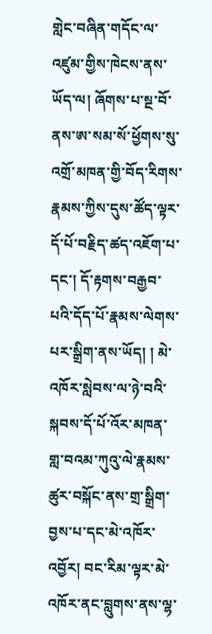གླེང་བཞིན་གདོང་ལ་འཛུམ་གྱིས་ཁེངས་ནས་ཡོད་ལ། ཞོགས་པ་སྔ་བོ་ནས་ཨ་སམ་སོ་ཕྱོགས་སུ་འགྲོ་མཁན་གྱི་བོད་རིགས་རྣམས་ཀྱིས་དུས་ཚོད་ལྟར་དོ་པོ་བརྗིད་ཚད་འཇོག་པ་དང་། དོ་རྟགས་བརྒྱབ་པའི་དོད་པོ་རྣམས་ལེགས་པར་སྒྲིག་ནས་ཡོད། ། མེ་འཁོར་སླེབས་ལ་ཉེ་བའི་སྐབས་དོ་པོ་འོར་མཁན་གླ་བའམ་ཀུའུ་ལེ་རྣམས་ཚུར་བསྐོང་ནས་གྲ་སྒྲིག་བྱས་པ་དང་མེ་འཁོར་འབྱོར། བང་རིམ་ལྟར་མེ་འཁོར་ནང་བླུགས་ནས་ལྷ་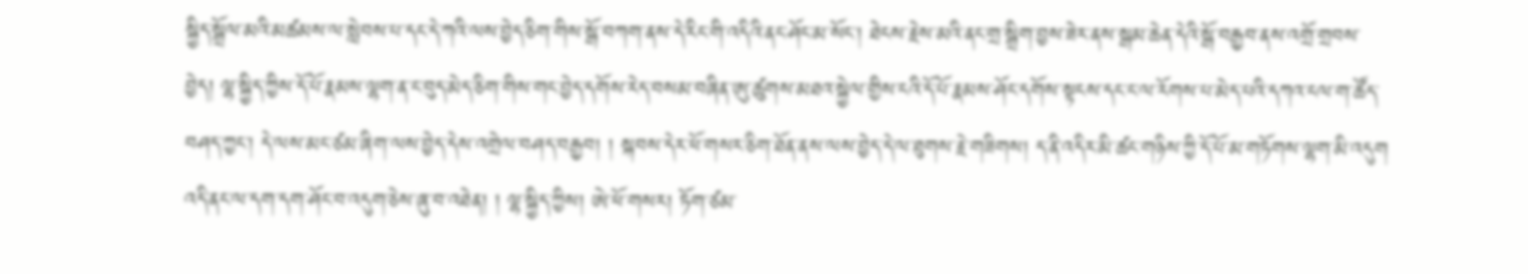སྐྱིད་སྒྲོལ་མའི་མཚམས་ལ་སླེབས་པ་དང་དེ་ཀའི་ལས་བྱེད་ཅིག་གིས་སྒོ་བཀག་ནས་དེ་རིང་གི་འདིའི་ནང་ཤོང་མ་སོང་། ཐེངས་རྗེས་མའི་ནང་གྲ་སྒྲིག་བྱས་ཟེར་ནས་སྒམ་ཆེན་དེའི་སྒོ་བརྒྱབ་ནས་འགྲོ་གྲབས་བྱེད། ལྷ་སྐྱིད་ཀྱིས་དོ་པོ་རྣམས་ལྷག་ན་ང་བུད་མེད་ཅིག་གིས་གང་བྱེད་དགོས་རེད་བསམ་བཞིན་ཨུ་ཚུགས་མཐའ་སྐྱེལ་གྱིས་ངའི་དོ་པོ་རྣམས་ཤོང་དགོས་སྟངས་དང་ང་ལ་རོགས་པ་མེད་པའི་དཀའ་ངལ་ག་ཚོད་བཤད་ཀྱང་། དེ་ལས་མང་ཙམ་ཞིག་ལས་བྱེད་དེས་འགྲེལ་བཤད་བརྒྱབ། ། སྐབས་དེར་ཕོ་གསར་ཅིག་ཐོན་ནས་ལས་བྱེད་དེ་ལ་ཐུགས་རྗེ་གཟིགས། ད་ནི་འདིར་མི་ཚང་གཉིས་ཀྱི་དོ་པོ་མ་གཏོགས་ལྷག་མི་འདུག འདི་ནང་ལ་དག་དག་ཤོང་བ་འདུག་ཅེས་ཞུ་བ་འཐེན། ། ལྷ་སྐྱིད་ཀྱིས། ཨེ་ཕོ་གསར། ཏོག་ཙམ་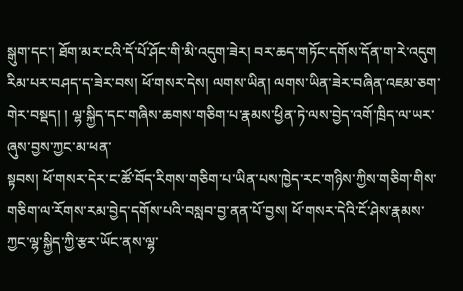སྒུག་དང་། ཐོག་མར་ངའི་དོ་པོ་ཤོང་གི་མི་འདུག་ཟེར། བར་ཆད་གཏོང་དགོས་དོན་ག་རེ་འདུག རིམ་པར་བཤད་ད་ཟེར་བས། ཕོ་གསར་དེས། ལགས་ཡིན། ལགས་ཡིན་ཟེར་བཞིན་འཇམ་ཅག་གེར་བསྡད། ། ལྷ་སྐྱིད་དང་གཞིས་ཆགས་གཅིག་པ་རྣམས་ཕྱིན་ཏེ་ལས་བྱེད་འགོ་ཁྲིད་ལ་ཡར་ཞུས་བྱས་ཀྱང་མ་ཕན་
སྟབས། ཕོ་གསར་དེར་ང་ཚོ་བོད་རིགས་གཅིག་པ་ཡིན་པས་ཁྱེད་རང་གཉིས་ཀྱིས་གཅིག་གིས་གཅིག་ལ་རོགས་རམ་བྱེད་དགོས་པའི་བསླབ་བྱ་ནན་པོ་བྱས། ཕོ་གསར་དེའི་ངོ་ཤེས་རྣམས་ཀྱང་ལྷ་སྐྱིད་ཀྱི་རྩར་ཡོང་ནས་ལྷ་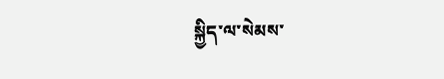སྐྱིད་ལ་སེམས་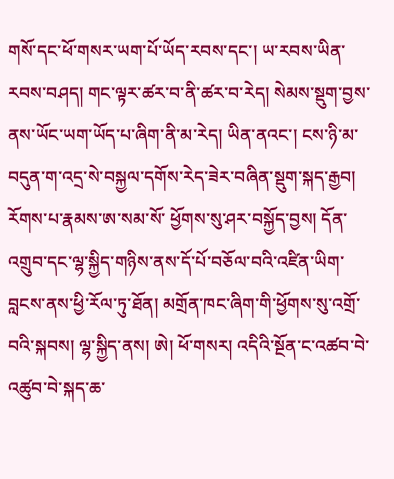གསོ་དང་ཕོ་གསར་ཡག་པོ་ཡོད་རབས་དང་། ཡ་རབས་ཡིན་རབས་བཤད། གང་ལྟར་ཚར་བ་ནི་ཚར་བ་རེད། སེམས་སྡུག་བྱས་ནས་ཡོང་ཡག་ཡོད་པ་ཞིག་ནི་མ་རེད། ཡིན་ནའང་། ངས་ཉི་མ་བདུན་ག་འདྲ་སེ་བསྐྱལ་དགོས་རེད་ཟེར་བཞིན་སྡུག་སྐད་རྒྱབ། རོགས་པ་རྣམས་ཨ་སམ་སོ་ ཕྱོགས་སུ་ཤར་བསྐྱོད་བྱས། དོན་འགྲུབ་དང་ལྷ་སྐྱིད་གཉིས་ནས་དོ་པོ་བཅོལ་བའི་འཛིན་ཡིག་བླངས་ནས་ཕྱི་རོལ་ཏུ་ཐོན། མགྲོན་ཁང་ཞིག་གི་ཕྱོགས་སུ་འགྲོ་བའི་སྐབས། ལྷ་སྐྱིད་ནས། ཨེ། ཕོ་གསར། འདིའི་སྔོན་ང་འཚབ་བེ་འཚུབ་བེ་སྐད་ཆ་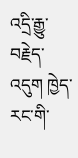འདྲི་རྒྱུ་བརྗེད་འདུག ཁྱེད་རང་གི་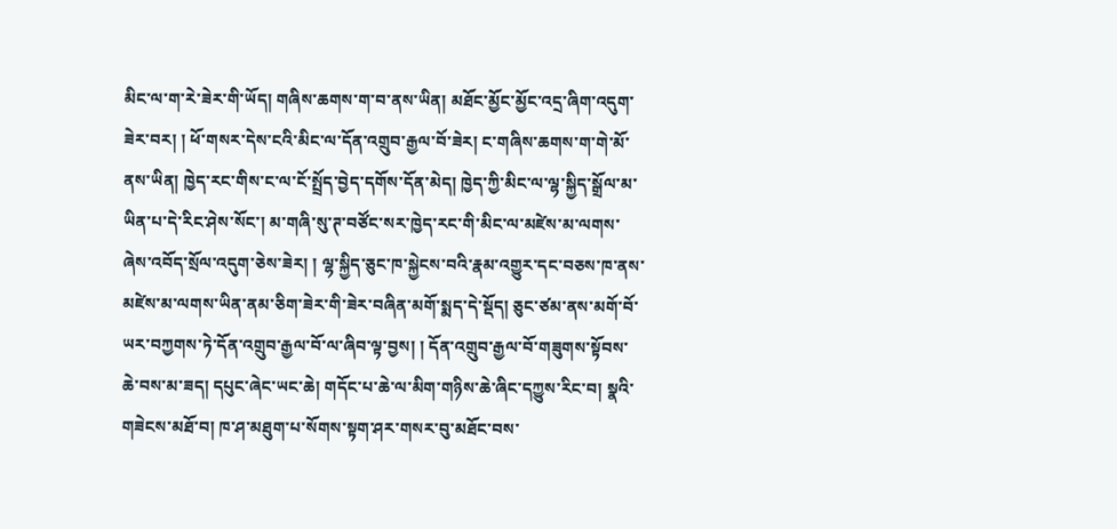མིང་ལ་ག་རེ་ཟེར་གི་ཡོད། གཞིས་ཆགས་ག་བ་ནས་ཡིན། མཐོང་མྱོང་མྱོང་འདྲ་ཞིག་འདུག་ཟེར་བར། ། ཕོ་གསར་དེས་ངའི་མིང་ལ་དོན་འགྲུབ་རྒྱལ་བོ་ཟེར། ང་གཞིས་ཆགས་ག་གེ་མོ་ནས་ཡིན། ཁྱེད་རང་གིས་ང་ལ་ངོ་སྤྲོད་བྱེད་དགོས་དོན་མེད། ཁྱེད་ཀྱི་མིང་ལ་ལྷ་སྐྱིད་སྒྲོལ་མ་ཡིན་པ་དེ་རིང་ཤེས་སོང་། མ་གཞི་སུ་ཊ་བཙོང་སར་ཁྱེད་རང་གི་མིང་ལ་མཛེས་མ་ལགས་ཞེས་འབོད་སྲོལ་འདུག་ཅེས་ཟེར། ། ལྷ་སྐྱིད་ཅུང་ཁ་སྐྱེངས་བའི་རྣམ་འགྱུར་དང་བཅས་ཁ་ནས་མཛེས་མ་ལགས་ཡིན་ནམ་ཅིག་ཟེར་གི་ཟེར་བཞིན་མགོ་སྨད་དེ་སྡོད། ཅུང་ཙམ་ནས་མགོ་བོ་ཡར་བཀྱགས་ཏེ་དོན་འགྲུབ་རྒྱལ་བོ་ལ་ཞིབ་ལྟ་བྱས། ། དོན་འགྲུབ་རྒྱལ་བོ་གཟུགས་སྟོབས་ཆེ་བས་མ་ཟད། དཔུང་ཞེང་ཡང་ཆེ། གདོང་པ་ཆེ་ལ་མིག་གཉིས་ཆེ་ཞིང་དཀྱུས་རིང་བ། སྣའི་གཟེངས་མཐོ་བ། ཁ་ཤ་མཐུག་པ་སོགས་སྟག་ཤར་གསར་བུ་མཐོང་བས་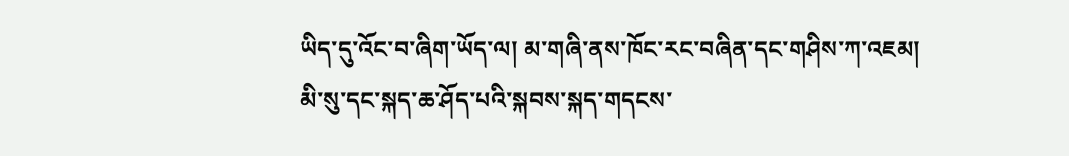ཡིད་དུ་འོང་བ་ཞིག་ཡོད་ལ། མ་གཞི་ནས་ཁོང་རང་བཞིན་དང་གཤིས་ཀ་འཇམ། མི་སུ་དང་སྐད་ཆ་ཤོད་པའི་སྐབས་སྐད་གདངས་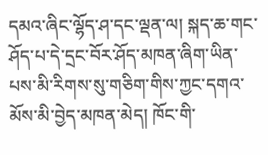དམའ་ཞིང་ལྷོད་ཤ་དང་ལྡན་ལ། སྐད་ཆ་གང་ཤོད་པ་དེ་དྲང་བོར་ཤོད་མཁན་ཞིག་ཡིན་པས་མི་རིགས་སུ་གཅིག་གིས་ཀྱང་དགའ་མོས་མི་བྱེད་མཁན་མེད། ཁོང་གི་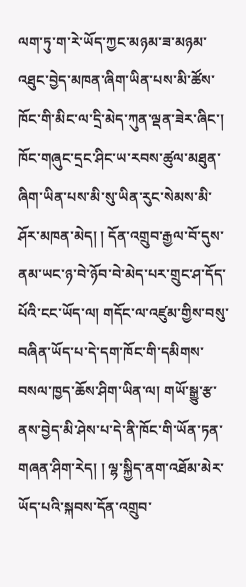ལག་ཏུ་ག་རེ་ཡོད་ཀྱང་མཉམ་ཟ་མཉམ་འཐུང་བྱེད་མཁན་ཞིག་ཡིན་པས་མི་ཚོས་ཁོང་གི་མིང་ལ་དྲི་མེད་ཀུན་ལྡན་ཟེར་ཞིང་། ཁོང་གཞུང་དྲང་ཤིང་ཡ་རབས་ཚུལ་མཐུན་ཞིག་ཡིན་པས་མི་སུ་ཡིན་རུང་སེམས་མི་ཤོར་མཁན་མེད། ། དོན་འགྲུབ་རྒྱལ་བོ་དུས་ནམ་ཡང་ཉ་བེ་ཉོབ་བེ་མེད་པར་གྲུང་ཤ་དོད་པོའི་ངང་ཡོད་ལ། གདོང་ལ་འཛུམ་གྱིས་བསུ་བཞིན་ཡོད་པ་དེ་དག་ཁོང་གི་དམིགས་བསལ་ཁྱད་ཆོས་ཤིག་ཡིན་ལ། གཡོ་སྒྱུ་རྩ་ནས་བྱེད་མི་ཤེས་པ་དེ་ནི་ཁོང་གི་ཡོན་ཏན་གཞན་ཤིག་རེད། ། ལྷ་སྐྱིད་ནག་འཐོམ་མེར་ཡོད་པའི་སྐབས་དོན་འགྲུབ་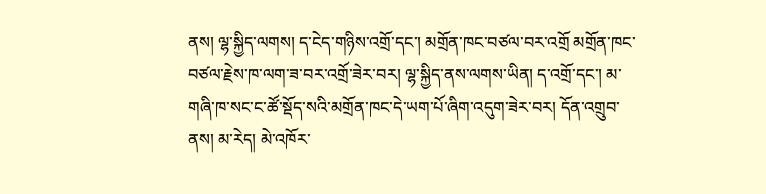ནས། ལྷ་སྐྱིད་ལགས། ད་ངེད་གཉིས་འགྲོ་དང་། མགྲོན་ཁང་བཙལ་བར་འགྲོ མགྲོན་ཁང་བཙལ་རྗེས་ཁ་ལག་ཟ་བར་འགྲོ་ཟེར་བར། ལྷ་སྐྱིད་ནས་ལགས་ཡིན། ད་འགྲོ་དང་། མ་གཞི་ཁ་སང་ང་ཚོ་སྡོད་སའི་མགྲོན་ཁང་དེ་ཡག་པོ་ཞིག་འདུག་ཟེར་བར། དོན་འགྲུབ་ནས། མ་རེད། མེ་འཁོར་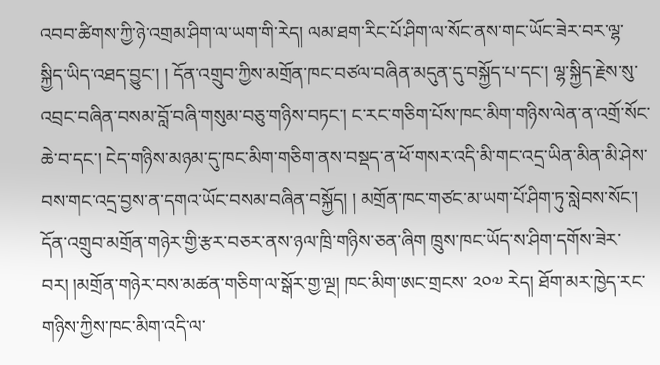འབབ་ཚིགས་ཀྱི་ཉེ་འགྲམ་ཤིག་ལ་ཡག་གི་རེད། ལམ་ཐག་རིང་པོ་ཤིག་ལ་སོང་ནས་གང་ཡོང་ཟེར་བར་ལྷ་སྐྱིད་ཡིད་འཐད་བྱུང་། ། དོན་འགྲུབ་ཀྱིས་མགྲོན་ཁང་བཙལ་བཞིན་མདུན་དུ་བསྐྱོད་པ་དང་། ལྷ་སྐྱིད་རྗེས་སུ་འབྲང་བཞིན་བསམ་བློ་བཞི་གསུམ་བཅུ་གཉིས་བཏང་། ང་རང་གཅིག་པོས་ཁང་མིག་གཉིས་ལེན་ན་འགྲོ་སོང་ཆེ་བ་དང་། ངེད་གཉིས་མཉམ་དུ་ཁང་མིག་གཅིག་ནས་བསྡད་ན་ཕོ་གསར་འདི་མི་གང་འདྲ་ཡིན་མིན་མི་ཤེས་བས་གང་འདྲ་བྱས་ན་དགའ་ཡོང་བསམ་བཞིན་བསྐྱོད། ། མགྲོན་ཁང་གཙང་མ་ཡག་པོ་ཤིག་ཏུ་སླེབས་སོང་། དོན་འགྲུབ་མགྲོན་གཉེར་གྱི་རྩར་བཅར་ནས་ཉལ་ཁྲི་གཉིས་ཅན་ཞིག ཁྲུས་ཁང་ཡོད་ས་ཤིག་དགོས་ཟེར་བར། །མགྲོན་གཉེར་བས་མཚན་གཅིག་ལ་སྒོར་གྱ་ལྔ། ཁང་མིག་ཨང་གྲངས་ ༢༠༧ རེད། ཐོག་མར་ཁྱེད་རང་གཉིས་ཀྱིས་ཁང་མིག་འདི་ལ་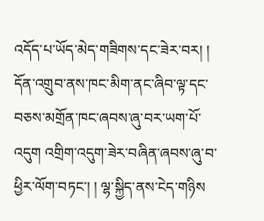འདོད་པ་ཡོད་མེད་གཟིགས་དང་ཟེར་བར། ། དོན་འགྲུབ་ནས་ཁང་མིག་ནང་ཞིབ་ལྟ་དང་བཅས་མགྲོན་ཁང་ཞབས་ཞུ་བར་ཡག་པོ་འདུག འགྲིག་འདུག་ཟེར་བཞིན་ཞབས་ཞུ་བ་ཕྱིར་ལོག་བཏང་། ། ལྷ་སྐྱིད་ནས་ངེད་གཉིས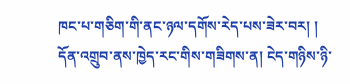ཁང་པ་གཅིག་གི་ནང་ཉལ་དགོས་རེད་པས་ཟེར་བར། ། དོན་འགྲུབ་ནས་ཁྱེད་རང་གིས་གཟིགས་ན། ངེད་གཉིས་ཉི་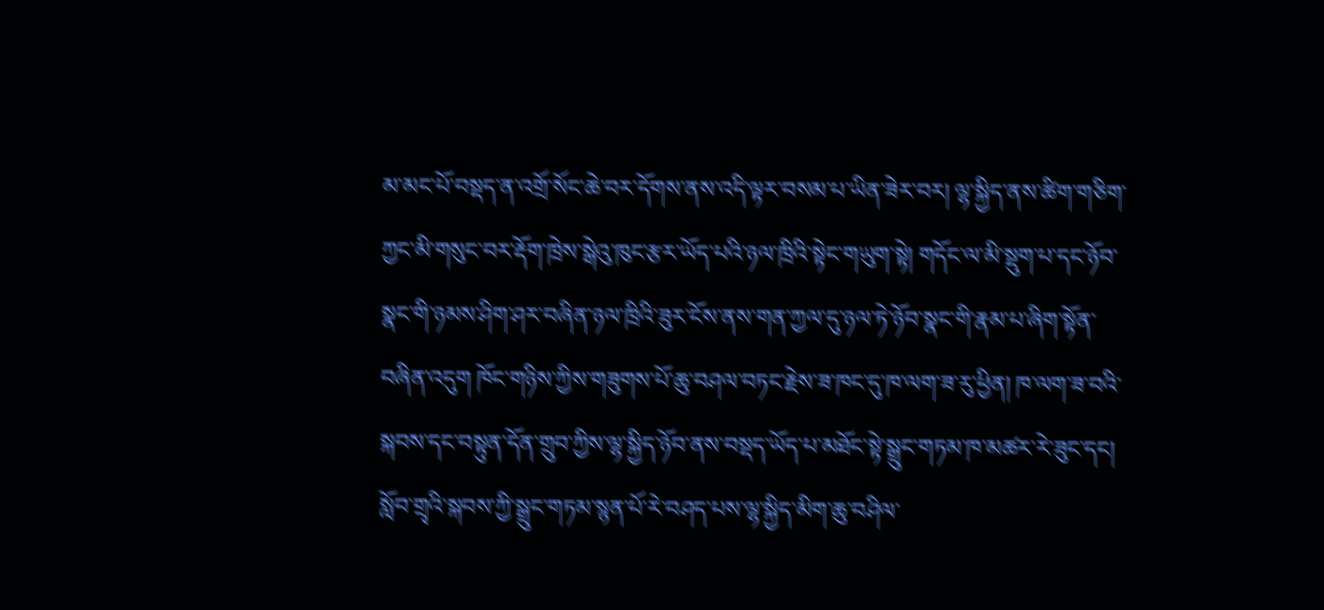མ་མང་པོ་བསྡད་ན་འགྲོ་སོང་ཆེ་བར་དོགས་ནས་འདི་ལྟར་བསམ་པ་ཡིན་ཟེར་བར། ལྷ་སྐྱིད་ནས་ཚིག་གཅིག་ཀྱང་མི་གསུང་བར་རྡོག་ཁྲེས་སྒེའུ་ཁུང་རྩར་ཡོད་པའི་ཉལ་ཁྲིའི་སྟེང་གཡུག་སྟེ། གདོང་ལ་མི་སྡུག་པ་དང་ཉོབ་སྣང་གི་ཉམས་ཤིག་ཤར་བཞིན་ཉལ་ཁྲིའི་ཟུར་ངོས་ནས་གན་ཀྱལ་དུ་ཉལ་ཏེ་ཉོབ་སྣང་གི་རྣམ་པ་ཞིག་སྟོན་བཞིན་འདུག ཁོང་གཉིས་ཀྱིས་གཟུགས་པོ་ཆུ་བཤལ་བཏང་རྗེས་ཟ་ཁང་དུ་ཁ་ལག་ཟ་རུ་ཕྱིན། ཁ་ལག་ཟ་བའི་སྐབས་དང་བསྟུན་དོན་གྲུབ་ཀྱིས་ལྷ་སྐྱིད་ཉོབ་ནས་བསྡད་ཡོད་པ་མཐོང་སྟེ་སྒྲུང་གཏམ་ཁ་མཚར་རེ་ཟུང་དང། སློབ་གྲྭའི་སྐབས་ཀྱི་སྒྲུང་གཏམ་སྙན་པོ་རེ་བཤད་པས་ལྷ་སྐྱིད་མིག་ཆུ་བཤིལ་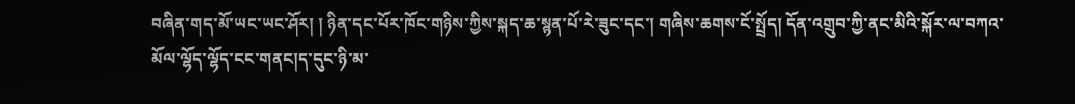བཞིན་གད་མོ་ཡང་ཡང་ཤོར། ། ཉིན་དང་པོར་ཁོང་གཉིས་ཀྱིས་སྐད་ཆ་སྙན་པོ་རེ་ཟུང་དང་། གཞིས་ཆགས་ངོ་སྤྲོད། དོན་འགྲུབ་ཀྱི་ནང་མིའི་སྐོར་ལ་བཀའ་མོལ་ལྷོད་ལྷོད་ངང་གནང།ད་དུང་ཉི་མ་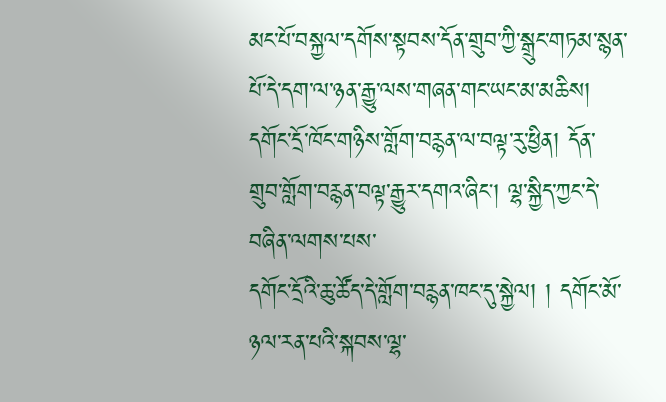མང་པོ་བསྐྱལ་དགོས་སྟབས་དོན་གྲུབ་ཀྱི་སྒྲུང་གཏམ་སྙན་པོ་དེ་དག་ལ་ཉན་རྒྱུ་ལས་གཞན་གང་ཡང་མ་མཆིས། དགོང་དྲོ་ཁོང་གཉིས་གློག་བརྙན་ལ་བལྟ་རུ་ཕྱིན། དོན་གྲུབ་གློག་བརྙན་བལྟ་རྒྱུར་དགའ་ཞིང། ལྷ་སྐྱིད་ཀྱང་དེ་བཞིན་ལགས་པས་
དགོང་དྲོའི་ཆུ་ཚོད་དེ་གློག་བརྙན་ཁང་དུ་སྐྱེལ། ། དགོང་མོ་ཉལ་རན་པའི་སྐབས་ལྷ་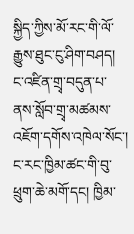སྐྱིད་ཀྱིས་མོ་རང་གི་ལོ་རྒྱུས་ཐུང་ངུ་ཤིག་བཤད། ང་འཛིན་གྲྭ་བདུན་པ་ནས་སློབ་གྲྭ་མཚམས་འཇོག་དགོས་འཁེལ་སོང་། ང་རང་ཁྱིམ་ཚང་གི་བུ་ཕྲུག་ཆེ་མགོ་དང། ཁྱིམ་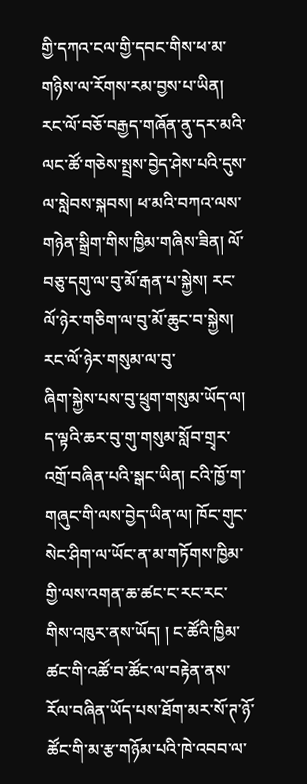གྱི་དཀའ་ངལ་གྱི་དབང་གིས་ཕ་མ་གཉིས་ལ་རོགས་རམ་བྱས་པ་ཡིན། རང་ལོ་བཅོ་བརྒྱད་གཞོན་ནུ་དར་མའི་ལང་ཚོ་གཅེས་སྤྲས་བྱེད་ཤེས་པའི་དུས་ལ་སླེབས་སྐབས། ཕ་མའི་བཀའ་ལས་གཉེན་སྒྲིག་གིས་ཁྱིམ་གཞིས་ཟིན། ལོ་བཅུ་དགུ་ལ་བུ་མོ་རྒན་པ་སྐྱེས། རང་ལོ་ཉེར་གཅིག་ལ་བུ་མོ་ཆུང་བ་སྐྱེས། རང་ལོ་ཉེར་གསུམ་ལ་བུ་
ཞིག་སྐྱེས་པས་བུ་ཕྲུག་གསུམ་ཡོད་ལ། ད་ལྟའི་ཆར་བུ་གུ་གསུམ་སློབ་གྲྭར་འགྲོ་བཞིན་པའི་སྒང་ཡིན། ངའི་ཁྱོ་ག་གཞུང་གི་ལས་བྱེད་ཡིན་ལ། ཁོང་གུང་སེང་ཤིག་ལ་ཡོང་ན་མ་གཏོགས་ཁྱིམ་གྱི་ལས་འགན་ཆ་ཚང་ང་རང་རང་གིས་འཁུར་ནས་ཡོད། ། ང་ཚོའི་ཁྱིམ་ཚང་གི་འཚོ་བ་ཚོང་ལ་བརྟེན་ནས་རོལ་བཞིན་ཡོད་པས་ཐོག་མར་སོ་ཊ་ཉོ་ཚོང་གི་མ་རྩ་གཉོམ་པའི་ཁེ་འབབ་ལ་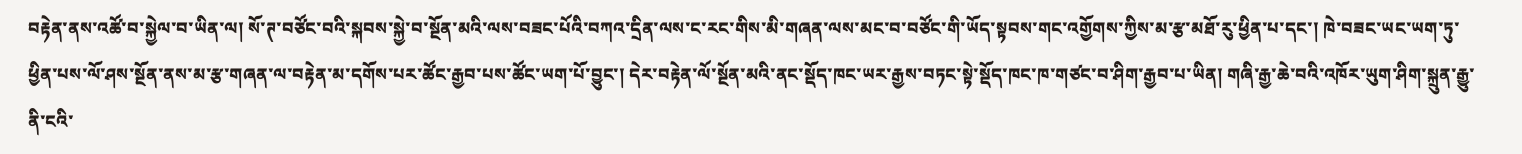བརྟེན་ནས་འཚོ་བ་སྐྱེལ་བ་ཡིན་ལ། སོ་ཊ་བཙོང་བའི་སྐབས་སྐྱེ་བ་སྔོན་མའི་ལས་བཟང་པོའི་བཀའ་དྲིན་ལས་ང་རང་གིས་མི་གཞན་ལས་མང་བ་བཙོང་གི་ཡོད་སྟབས་གང་འགྱོགས་ཀྱིས་མ་རྩ་མཐོ་རུ་ཕྱིན་པ་དང་། ཁེ་བཟང་ཡང་ཡག་ཏུ་ཕྱིན་པས་ལོ་ཤས་སྔོན་ནས་མ་རྩ་གཞན་ལ་བརྟེན་མ་དགོས་པར་ཚོང་རྒྱབ་པས་ཚོང་ཡག་པོ་བྱུང་། དེར་བརྟེན་ལོ་སྔོན་མའི་ནང་སྡོད་ཁང་ཡར་རྒྱས་བཏང་སྟེ་སྡོད་ཁང་ཁ་གཙང་བ་ཤིག་རྒྱབ་པ་ཡིན། གཞི་རྒྱ་ཆེ་བའི་འཁོར་ཡུག་ཤིག་སྐྲུན་རྒྱུ་ནི་ངའི་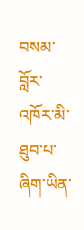བསམ་བློར་
འཁོར་མི་ཐུབ་པ་ཞིག་ཡིན་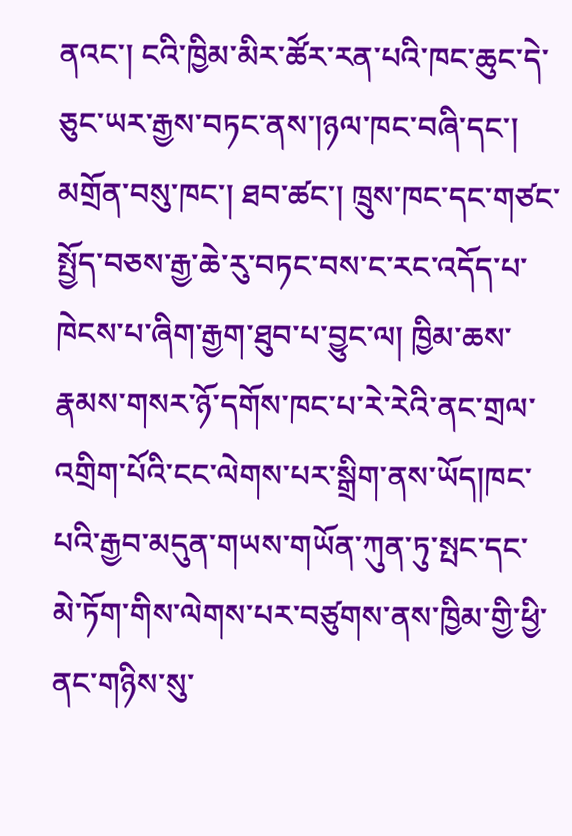ནའང་། ངའི་ཁྱིམ་མིར་ཚོར་རན་པའི་ཁང་ཆུང་དེ་ཅུང་ཡར་རྒྱས་བཏང་ནས་།ཉལ་ཁང་བཞི་དང་། མགྲོན་བསུ་ཁང་། ཐབ་ཚང་། ཁྲུས་ཁང་དང་གཙང་སྤྱོད་བཅས་རྒྱ་ཆེ་རུ་བཏང་བས་ང་རང་འདོད་པ་ཁེངས་པ་ཞིག་རྒྱག་ཐུབ་པ་བྱུང་ལ། ཁྱིམ་ཆས་རྣམས་གསར་ཉོ་དགོས་ཁང་པ་རེ་རེའི་ནང་གྲལ་འགྲིག་པོའི་ངང་ལེགས་པར་སྒྲིག་ནས་ཡོད།ཁང་པའི་རྒྱབ་མདུན་གཡས་གཡོན་ཀུན་ཏུ་སྤང་དང་མེ་ཏོག་གིས་ལེགས་པར་བཙུགས་ནས་ཁྱིམ་གྱི་ཕྱི་ནང་གཉིས་སུ་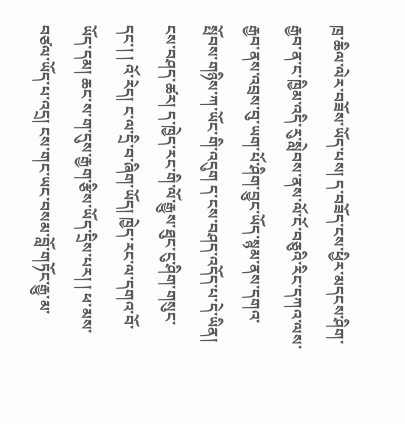ཁྲ་ཆིལ་ལེར་བཟོས་ཡོད་པས། ད་བཟོད་ངས་ཕྱིར་མདངས་ཤིག་རྒྱབ་ན་ང་ཁྱིམ་འདི་རུ་སླེབས་ནས་ལོ་ངོ་བཅུའི་རིང་དཀའ་ལས་རྒྱབ་ནས་འབྲས་བུ་ཡག་པོ་ཤིག་བྱུང་ཡོད་སྙམ་ནས་དགའ་སྤོབས་གཉིས་ཀ་ཡོང་གི་འདུག ད་ངས་བཤད་འདོད་པ་དེ་ཡིན། ངས་བཤད་ཚར། ད་ཁྱེད་རང་གི་ལོ་རྒྱུས་ཐུང་ངུ་ཤིག་གསུང་དང་། ། འོ་རེད། ང་ལ་དྲི་བ་ཞིག་ཡོད། ཁྱེད་རང་ལ་དགའ་བོ་ཡོད་དམ། ཆང་ས་ག་དུས་རྒྱག་རྩིས་ཡོད་དྲིས་པར། ། ཕ་མས་བཙལ་ཡོད་པ་འདྲ། ངས་གང་ཡང་བསམ་བློ་གཏོང་རྒྱུ་མ་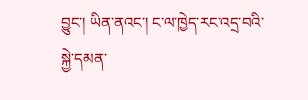བྱུང་། ཡིན་ནའང་། ང་ལ་ཁྱེད་རང་འདྲ་བའི་སྐྱེ་དམན་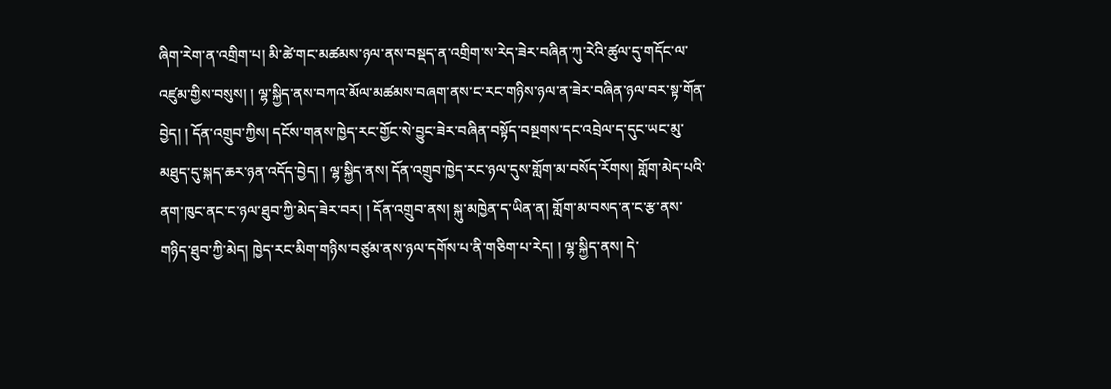ཞིག་རེག་ན་འགྲིག་པ། མི་ཚེ་གང་མཚམས་ཉལ་ནས་བསྡད་ན་འགྲིག་ས་རེད་ཟེར་བཞིན་ཀུ་རེའི་ཚུལ་དུ་གདོང་ལ་འཛུམ་གྱིས་བསུས། ། ལྷ་སྐྱིད་ནས་བཀའ་མོལ་མཚམས་བཞག་ནས་ང་རང་གཉིས་ཉལ་ན་ཟེར་བཞིན་ཉལ་བར་སྟ་གོན་བྱེད། ། དོན་འགྲུབ་ཀྱིས། དངོས་གནས་ཁྱེད་རང་གྱོང་སེ་བྱུང་ཟེར་བཞིན་བསྟོད་བསྔགས་དང་འབྲེལ་ད་དུང་ཡང་མུ་མཐུད་དུ་སྐད་ཆར་ཉན་འདོད་བྱེད། ། ལྷ་སྐྱིད་ནས། དོན་འགྲུབ་ཁྱེད་རང་ཉལ་དུས་གློག་མ་བསོད་རོགས། གློག་མེད་པའི་ནག་ཁུང་ནང་ང་ཉལ་ཐུབ་ཀྱི་མེད་ཟེར་བར། ། དོན་འགྲུབ་ནས། སྐུ་མཁྱེན་ད་ཡིན་ན། གློག་མ་བསད་ན་ང་རྩ་ནས་གཉིད་ཐུབ་ཀྱི་མེད། ཁྱེད་རང་མིག་གཉིས་བཙུམ་ནས་ཉལ་དགོས་པ་ནི་གཅིག་པ་རེད། ། ལྷ་སྐྱིད་ནས། དེ་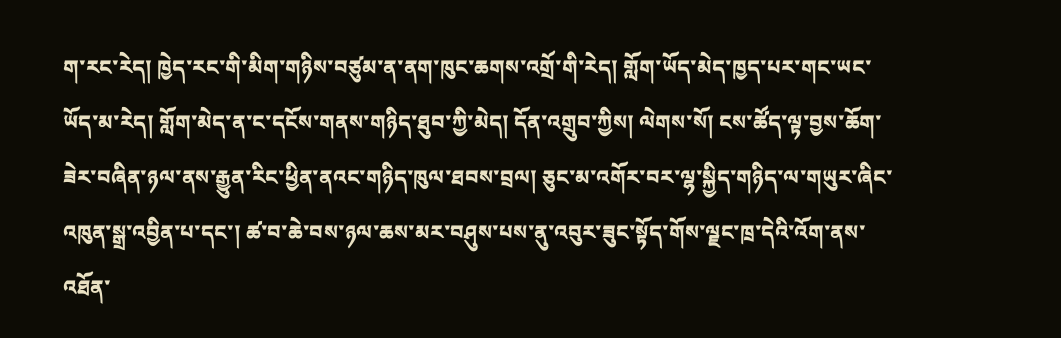ག་རང་རེད། ཁྱེད་རང་གི་མིག་གཉིས་བཙུམ་ན་ནག་ཁུང་ཆགས་འགྲོ་གི་རེད། གློག་ཡོད་མེད་ཁྱད་པར་གང་ཡང་ཡོད་མ་རེད། གློག་མེད་ན་ང་དངོས་གནས་གཉིད་ཐུབ་ཀྱི་མེད། དོན་འགྲུབ་ཀྱིས། ལེགས་སོ། ངས་ཚོད་ལྟ་བྱས་ཆོག་ཟེར་བཞིན་ཉལ་ནས་རྒྱུན་རིང་ཕྱིན་ནའང་གཉིད་ཁུལ་ཐབས་བྲལ། ཅུང་མ་འགོར་བར་ལྷ་སྐྱིད་གཉིད་ལ་གཡུར་ཞིང་འཁུན་སྒྲ་འབྱིན་པ་དང་། ཚ་བ་ཆེ་བས་ཉལ་ཆས་མར་བཤུས་པས་ནུ་འབུར་ཟུང་སྟོད་གོས་ལྗང་ཁྲ་དེའི་འོག་ནས་འཐོན་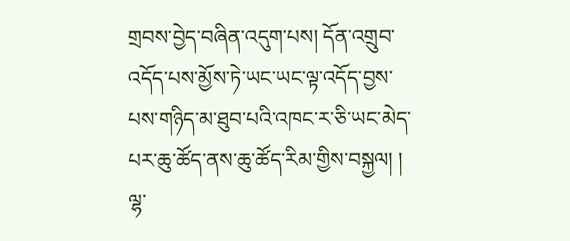གྲབས་བྱེད་བཞིན་འདུག་པས། དོན་འགྲུབ་འདོད་པས་མྱོས་ཏེ་ཡང་ཡང་ལྟ་འདོད་བྱས་པས་གཉིད་མ་ཐུབ་པའི་འཁང་ར་ཅི་ཡང་མེད་པར་ཆུ་ཚོད་ནས་ཆུ་ཚོད་རིམ་གྱིས་བསྐྱལ། ། ལྷ་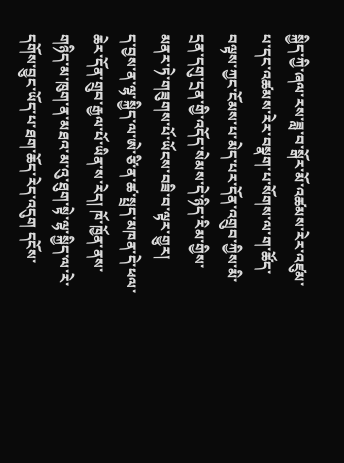སྐྱིད་ཀྱི་ཞལ་རས་ཟླ་བ་སྒོར་མོ་འཚམས་རེར་འཛུམ་པ་དང་འཚམས་རེར་བསྣག་པ་སོགས་ལ་ག་ཚོད་བལྟས་ཀྱང་ངོམས་པ་མེད་པར་དོན་འགྲུབ་ཀྱིས་མི་དྲན་དགུ་དྲན་གྱི་འདོད་སེམས་དེ་ཉིད་རིམ་གྱིས་མནར་ཏེ་གཟུགས་པོ་ཡོངས་བཟི་བ་ལྟར་གྱུར།
ད་བྱས་ན་ལྷ་སྐྱིད་ལ་ཨེ་ཙི་ན་ཚ་སྤྲད་མཁན་དེ་ཕལ་ཆེར་དོན་གྲུབ་རྒྱལ་པོ་ཡིན་ས་རེད། ཁོ་ཁྱོན་ནས་གཉིད་མ་ཁུག་ན་མཐའ་མ་འུ་ཐུག་སྟེ་ལྷ་སྐྱིད་ལ་རེ་དགོས་བྱུང་ཡོད་པ་ཐག་ཆོད་རེད་འདུག དངོས་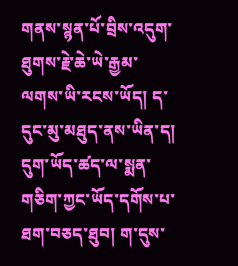གནས་སྙན་པོ་བྲིས་འདུག་ཐུགས་རྗེ་ཆེ་ཡེ་རྒྱམ་ལགས་ཡི་རངས་ཡོད། ད་དུང་མུ་མཐུད་ནས་ཡིན་ད།
དུག་ཡོད་ཚད་ལ་སྨན་གཅིག་ཀྱང་ཡོད་དགོས་པ་ཐག་བཅད་ཐུབ། ག་དུས་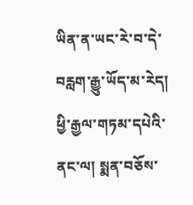ཡིན་ན་ཡང་རེ་བ་དེ་བརླག་རྒྱུ་ཡོད་མ་རེད། ཕྱི་རྒྱལ་གཏམ་དཔེའི་ནང་ལ། སྨན་བཅོས་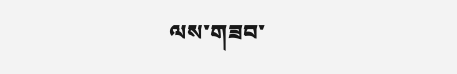ལས་གཟབ་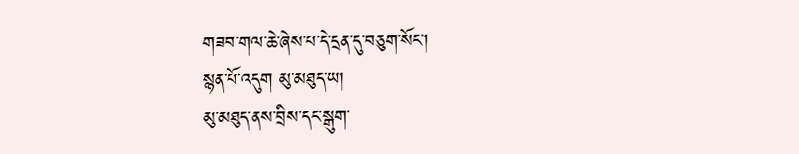གཟབ་གལ་ཆེ་ཞེས་པ་དེ་དྲན་དུ་བཅུག་སོང་།
སྙན་པོ་འདུག མུ་མཐུད་ཡ།
མུ་མཐུད་ནས་བྲིས་དང་སྒུག་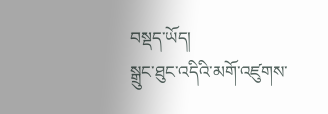བསྡད་ཡོད།
སྒྲུང་ཐུང་འདིའི་མགོ་འཛུགས་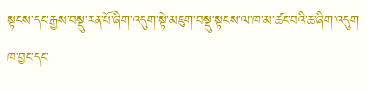སྟངས་དང་རྒྱས་བསྡུ་རན་པོ་ཞིག་འདུག་སྟེ་མཇུག་བསྡུ་སྟངས་ལ་ཁ་མ་ཚང་བའི་ཆ་ཞིག་འདུག ཁ་བྱང་དང་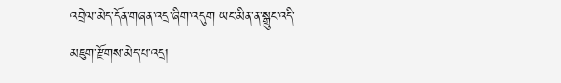འབྲེལ་མེད་དོན་གཞན་འདྲ་ཞིག་འདུག ཡང་མིན་ན་སྒྲུང་འདི་མཇུག་རྫོགས་མེད་པ་འདྲ།